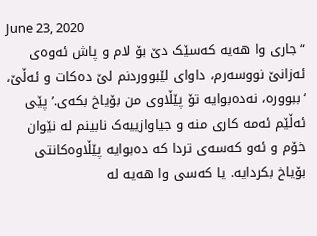June 23, 2020
“جاری وا هەیە کەسێک دێ بۆ لام و پاش ئەوەی ئەزانێ نووسەرم، داوای لێبووردنم لێ دەکات و ئەڵێ، ‘ببوورە، نەدەبوایە تۆ پێڵاوی من بۆیاخ بکەی.’ پێی ئەڵێم ئەمە کاری منە و جیاوازییەک نابینم لە نێوان خۆم و ئەو کەسەی تردا کە دەبوایە پێڵاوەکانتی بۆیاخ بکردایە. یا کەسی وا هەیە لە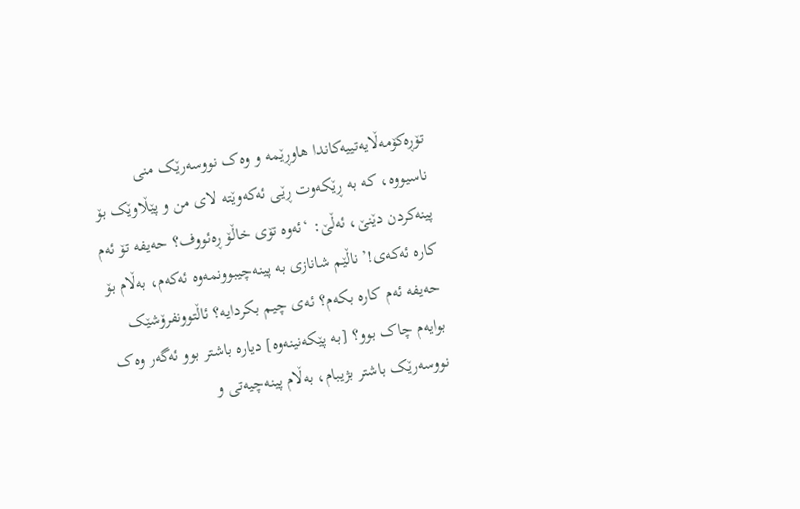تۆڕەکۆمەڵایەتییەکاندا هاوڕێمە و وەک نووسەرێک منی ناسیووە، کە بە ڕێکەوت ڕێی ئەکەوێتە لای من و پێڵاوێک بۆ پینەکردن دێنێ، ئەڵێ: ‘ئەوە تۆی خاڵۆ ڕەئووف؟ حەیفە تۆ ئەم کارە ئەکەی!’ ناڵێم شانازی بە پینەچیبوونمەوە ئەکەم، بەڵام بۆ حەیفە ئەم کارە بکەم؟ ئەی چیم بکردایە؟ ئاڵتوونفرۆشێک بوایەم چاک بوو؟ [بە پێکەنینەوە] دیارە باشتر بوو ئەگەر وەک نووسەرێک باشتر بژیبام، بەڵام پینەچیەتی و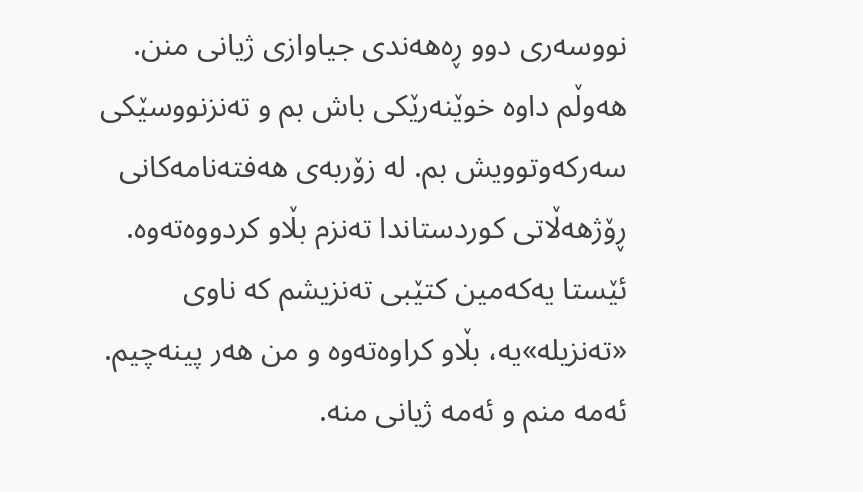نووسەری دوو ڕەهەندی جیاوازی ژیانی منن. هەوڵم داوە خوێنەرێکی باش بم و تەنزنووسێکی سەرکەوتوویش بم. لە زۆربەی هەفتەنامەکانی ڕۆژهەڵاتی کوردستاندا تەنزم بڵاو کردووەتەوە. ئێستا یەکەمین کتێبی تەنزیشم کە ناوی «تەنزیلە»یە، بڵاو کراوەتەوە و من هەر پینەچیم. ئەمە منم و ئەمە ژیانی منە.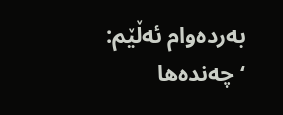بەردەوام ئەڵێم: ‘چەندەها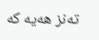تەنز هەیە که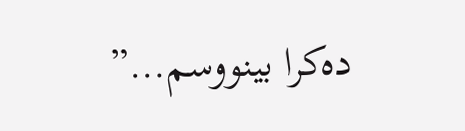دەکرا بینووسم…”